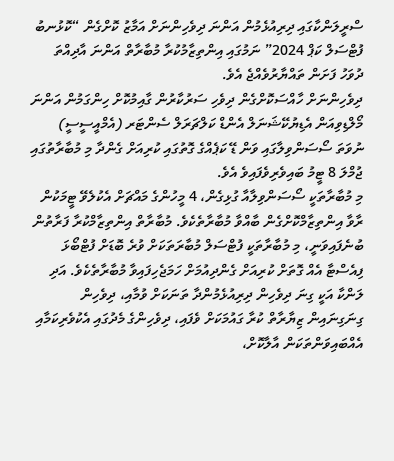ސްރީލަންކާގައި ދިރިއުޅެމުން އަންނަ ދިވެހިންނަށް އަމާޒު ކޮށްގެން “ކޮޅުނބު ފުޓްސަލް ކަޕް 2024” ނަމުގައި އިންތިޒާމުކުރާ މުބާރާތް އަންނަ އާދިއްތަ ދުވަހު ފަށަން ތައްޔާރުވެއްޖެ އެވެ.
ދިވެހިންނަށް ހާއްސަކޮށްގެން ދިވެހި ސަރުކާރުން ގާއިމުކޮށް ހިންގަމުން އަންނަ މޯލްޑިވިއަން އެޑިޔުކޭޝަނަލް އެންޑް ކަލްޗަރަލް ސެންޓަރ (އެމްއީސީސީ) ނުވަތަ ސޯސަންވިލާގައި ވަން ޑޭ ކަޕެއްގެ ގޮތުގައި ކުރިއަށް ގެންދާ މި މުބާރާތުގައި ޖުމްލަ 8 ޓީމު ބައިވެރިވެފައިވެ އެވެ.
މި މުބާރާތަކީ ސޯސަންވިލާއާ ގުޅިގެން، 4 މީހުންގެ މައްޗަށް އެކުލެވޭ ޓީމަކުން ރާވާ އިންތިޒާމްކޮށްގެން ބާއްވާ މުބާރާތެކެވެ. މުބާރާތް އިންތިޒާމްކުރާ ފަރާތުން ބުނެފައިވަނީ، މި މުބާރާތަކީ ފުޓްސަލް މުބާރަތަކަށް ވުރެ ބޮޑަށް ފުޓްބޯޅަ ފިއެސްޓާ އެއް ގޮތަށް ކުރިއަށް ގެންދިއުމަށް ހަމަޖެހިފައިވާ މުބާރާތެކެވެ. އަދި ލަންކާ އަކީ ގިނަ ދިވެހިން ދިރިއުޅެމުންދާ ތަނަކަށް ވުމާއި، ދިވެހިން ގިނަގިނައިން ޒިޔާރާތް ކުރާ ގައުމަކަށް ވެފައި، ދިވެހިންގެ މެދުގައި އެކުވެރިކަމާއި އެއްބައިވަންތަކަން އާލާކޮށް،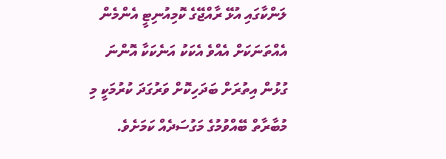ލަންކާގައި އުޅޭ ރާއްޖޭގެ ކޮމިއުނިޓީ އެންމެން އެއްތަނަކަށް އެއްވެ އެކަކު އަނެކަކާ އޮންނަ ގުޅުން އިތުރަށް ބަދަހިކޮށް ވަރުގަދަ ކުރުމަކީ މި މުބާރާތް ބޭއްވުމުގެ މަގުސަދެއް ކަމަށެވެ.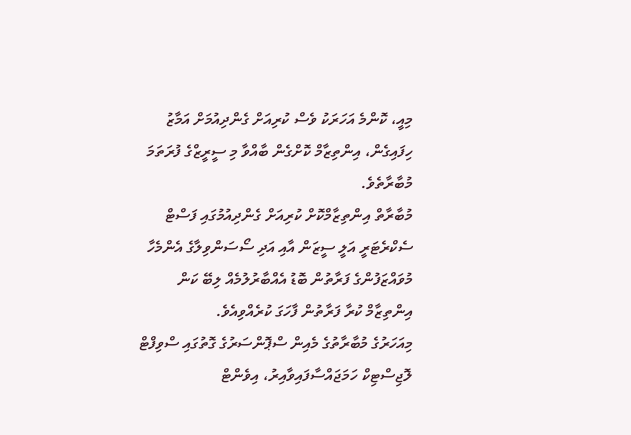މިއީ، ކޮންމެ އަހަރަކު ވެސް ކުރިއަށް ގެންދިއުމަށް އަމާޒު ހިފައިގެން، އިންތިޒާމް ކޮށްގެން ބާއްވާ މި ސީރީޒްގެ ފުރަތަމަ މުބާރާތެވެ.
މުބާރާތް އިންތިޒާމްކޮށް ކުރިއަށް ގެންދިއުމުގައި ފަސްޓް ސެކްރެޓަރީ އަލީ ސީޒަން އާއި އަދި ސޯސަންވިލާގެ އެންމެހާ މުވައްޒަފުންގެ ފަރާތުން ބޮޑު އެއްބާރުލުމެއް ލިބޭ ކަން އިންތިޒާމް ކުރާ ފަރާތުން ފާހަގަ ކުރެއްވިއެވެ.
މިއަހަރުގެ މުބާރާތުގެ މެއިން ސްޕޮންސަރުގެ ގޮތުގައި ސްވިފްޓް ލޮޖިސްޓިކް ހަމަޖައްސާފައިވާއިރު، އިވެންޓް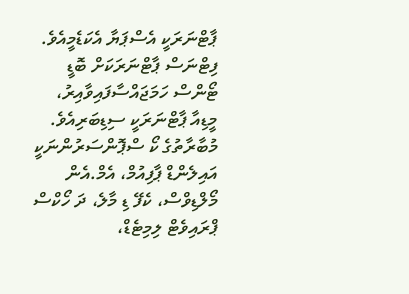ޕާޓްނަރަކީ އެސްޕަޔާ އެކަޑެމީއެވެ. ފިޓްނަސް ޕާޓްނަރަކަށް ބޮޑީ ޓޯންސް ހަމަޖައްސާފައިވާއިރު، މީޑިއާ ޕާޓްނަރަކީ ސިޑިބަރިއެވެ.
މުބާރާތުގެ ކޯ ސްޕޮންސަރުންނަކީ އައިލެންޑް ޕާފިއުމް، އެމް.އެން މޯލްޑިވްސް، ކެފޭ ޑި މާލެ، ދަ ހޯކްސް ޕްރައިވެޓް ލިމިޓެޑް،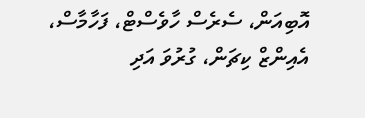އޮބިއަން، ސެރެސް ހާވެސްޓް، ފަހާމާސް، އެއިންޒް ކިޗަން، ގުރުވަ އަދި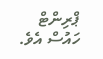ޕްރިންޓް ހައުސް އެވެ.